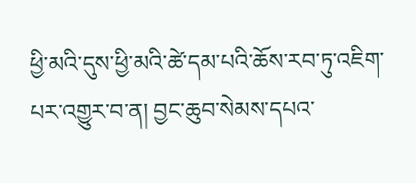ཕྱི་མའི་དུས་ཕྱི་མའི་ཚེ་དམ་པའི་ཆོས་རབ་ཏུ་འཇིག་པར་འགྱུར་བ་ན། བྱང་ཆུབ་སེམས་དཔའ་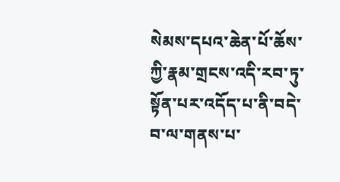སེམས་དཔའ་ཆེན་པོ་ཆོས་ཀྱི་རྣམ་གྲངས་འདི་རབ་ཏུ་སྟོན་པར་འདོད་པ་ནི་བདེ་བ་ལ་གནས་པ་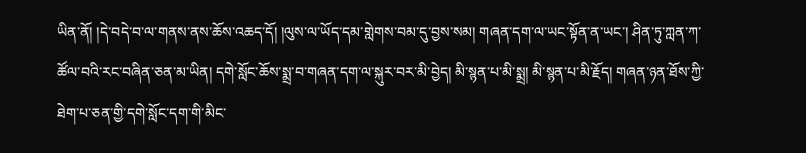ཡིན་ནོ། །དེ་བདེ་བ་ལ་གནས་ནས་ཆོས་འཆད་དོ། །ལུས་ལ་ཡོད་དམ་གླེགས་བམ་དུ་བྱས་སམ། གཞན་དག་ལ་ཡང་སྟོན་ན་ཡང་། ཤིན་ཏུ་ཀླན་ཀ་ཚོལ་བའི་རང་བཞིན་ཅན་མ་ཡིན། དགེ་སློང་ཆོས་སྨྲ་བ་གཞན་དག་ལ་སྐུར་བར་མི་བྱེད། མི་སྙན་པ་མི་སྨྲ། མི་སྙན་པ་མི་རྗོད། གཞན་ཉན་ཐོས་ཀྱི་ཐེག་པ་ཅན་གྱི་དགེ་སློང་དག་གི་མིང་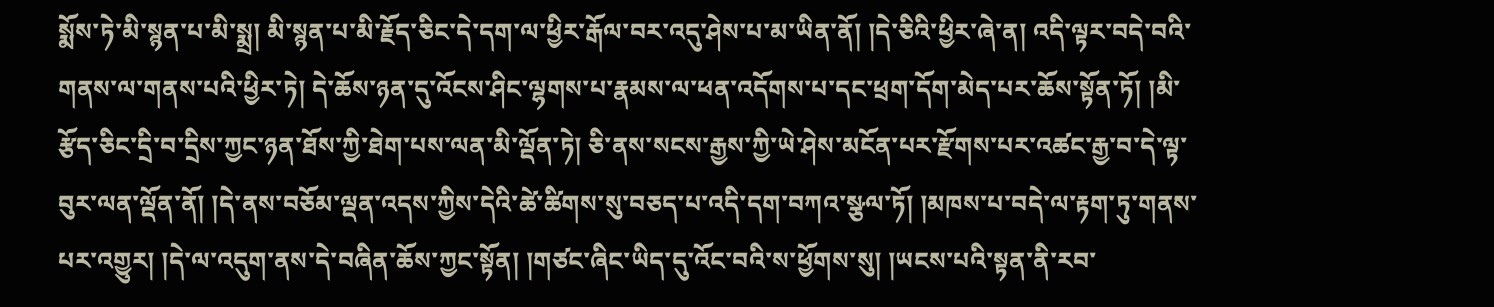སྨོས་ཏེ་མི་སྙན་པ་མི་སྨྲ། མི་སྙན་པ་མི་རྗོད་ཅིང་དེ་དག་ལ་ཕྱིར་རྒོལ་བར་འདུ་ཤེས་པ་མ་ཡིན་ནོ། །དེ་ཅིའི་ཕྱིར་ཞེ་ན། འདི་ལྟར་བདེ་བའི་གནས་ལ་གནས་པའི་ཕྱིར་ཏེ། དེ་ཆོས་ཉན་དུ་འོངས་ཤིང་ལྷགས་པ་རྣམས་ལ་ཕན་འདོགས་པ་དང་ཕྲག་དོག་མེད་པར་ཆོས་སྟོན་ཏོ། །མི་རྩོད་ཅིང་དྲི་བ་དྲིས་ཀྱང་ཉན་ཐོས་ཀྱི་ཐེག་པས་ལན་མི་ལྡོན་ཏེ། ཅི་ནས་སངས་རྒྱས་ཀྱི་ཡེ་ཤེས་མངོན་པར་རྫོགས་པར་འཚང་རྒྱ་བ་དེ་ལྟ་བུར་ལན་ལྡོན་ནོ། །དེ་ནས་བཅོམ་ལྡན་འདས་ཀྱིས་དེའི་ཚེ་ཚིགས་སུ་བཅད་པ་འདི་དག་བཀའ་སྩལ་ཏོ། །མཁས་པ་བདེ་ལ་རྟག་ཏུ་གནས་པར་འགྱུར། །དེ་ལ་འདུག་ནས་དེ་བཞིན་ཆོས་ཀྱང་སྟོན། །གཙང་ཞིང་ཡིད་དུ་འོང་བའི་ས་ཕྱོགས་སུ། །ཡངས་པའི་སྟན་ནི་རབ་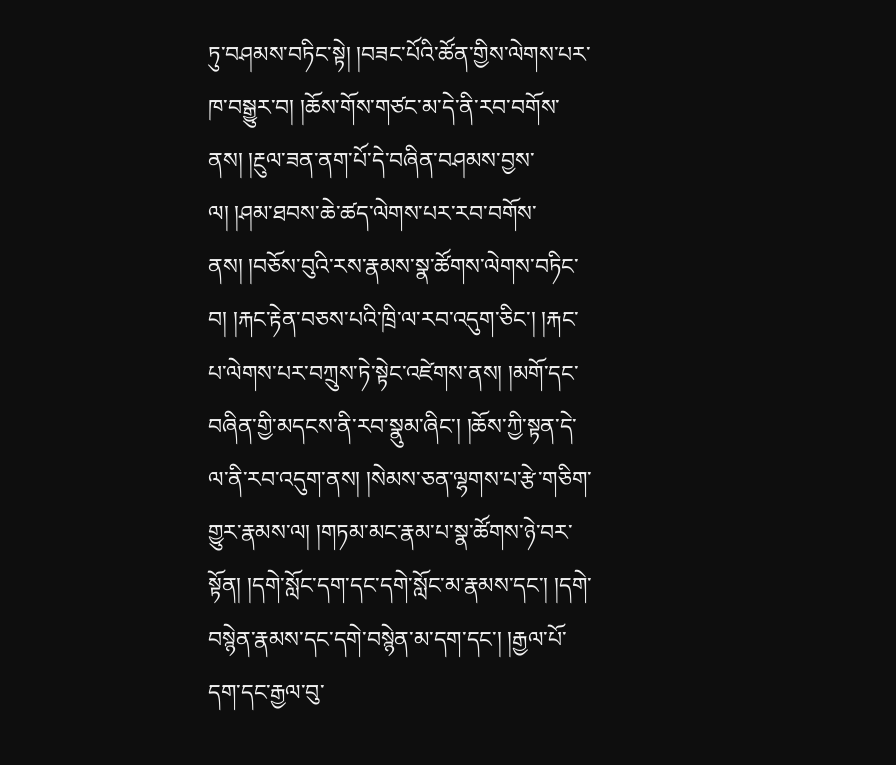ཏུ་བཤམས་བཏིང་སྟེ། །བཟང་པོའི་ཚོན་གྱིས་ལེགས་པར་ཁ་བསྒྱུར་བ། །ཆོས་གོས་གཙང་མ་དེ་ནི་རབ་བགོས་ནས། །རྔུལ་ཟན་ནག་པོ་དེ་བཞིན་བཤམས་བྱས་ལ། །ཤམ་ཐབས་ཆེ་ཚད་ལེགས་པར་རབ་བགོས་ནས། །བཅོས་བུའི་རས་རྣམས་སྣ་ཚོགས་ལེགས་བཏིང་བ། །རྐང་རྟེན་བཅས་པའི་ཁྲི་ལ་རབ་འདུག་ཅིང་། །རྐང་པ་ལེགས་པར་བཀྲུས་ཏེ་སྟེང་འཛེགས་ནས། །མགོ་དང་བཞིན་གྱི་མདངས་ནི་རབ་སྣུམ་ཞིང་། །ཆོས་ཀྱི་སྟན་དེ་ལ་ནི་རབ་འདུག་ནས། །སེམས་ཅན་ལྷགས་པ་རྩེ་གཅིག་གྱུར་རྣམས་ལ། །གཏམ་མང་རྣམ་པ་སྣ་ཚོགས་ཉེ་བར་སྟོན། །དགེ་སློང་དག་དང་དགེ་སློང་མ་རྣམས་དང་། །དགེ་བསྙེན་རྣམས་དང་དགེ་བསྙེན་མ་དག་དང་། །རྒྱལ་པོ་དག་དང་རྒྱལ་བུ་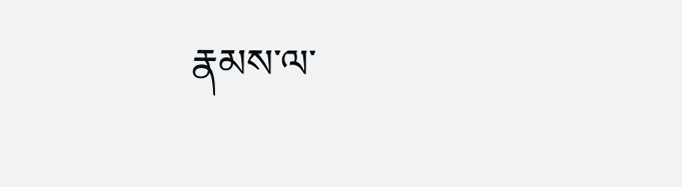རྣམས་ལ་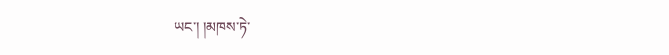ཡང་། །མཁས་ཏེ་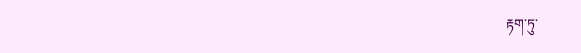རྟག་ཏུ་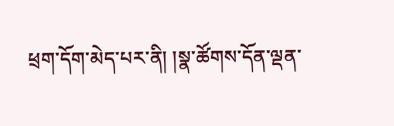ཕྲག་དོག་མེད་པར་ནི། །སྣ་ཚོགས་དོན་ལྡན་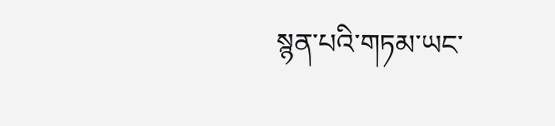སྙན་པའི་གཏམ་ཡང་